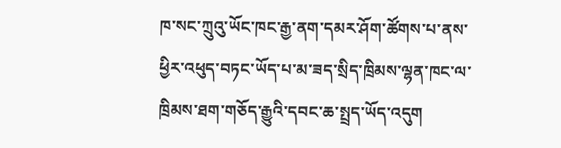ཁ་སང་ཀྲུའུ་ཡོང་ཁང་རྒྱ་ནག་དམར་ཤོག་ཚོགས་པ་ནས་ཕྱིར་འཕུད་བཏང་ཡོད་པ་མ་ཟད་སྲིད་ཁྲིམས་ལྷན་ཁང་ལ་ཁྲིམས་ཐག་གཅོད་རྒྱུའི་དབང་ཆ་སྤྲད་ཡོད་འདུག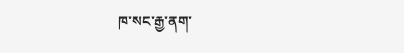ཁ་སང་རྒྱ་ནག་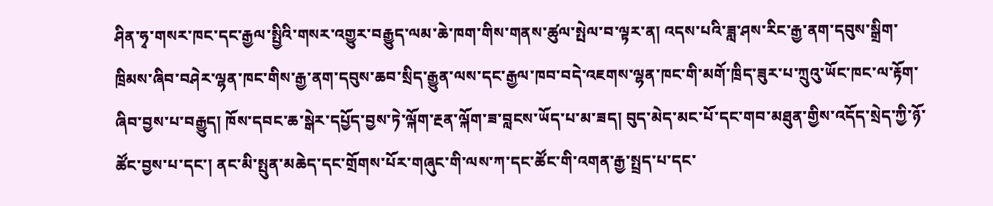ཤིན་ཧྭ་གསར་ཁང་དང་རྒྱལ་སྤྱིའི་གསར་འགྱུར་བརྒྱུད་ལམ་ཆེ་ཁག་གིས་གནས་ཚུལ་སྤེལ་བ་ལྟར་ན། འདས་པའི་ཟླ་ཤས་རིང་རྒྱ་ནག་དབུས་སྒྲིག་ཁྲིམས་ཞིབ་བཤེར་ལྷན་ཁང་གིས་རྒྱ་ནག་དབུས་ཆབ་སྲིད་རྒྱུན་ལས་དང་རྒྱལ་ཁབ་བདེ་འཇགས་ལྷན་ཁང་གི་མགོ་ཁྲིད་ཟུར་པ་ཀྲུའུ་ཡོང་ཁང་ལ་རྟོག་ཞིབ་བྱས་པ་བརྒྱུད། ཁོས་དབང་ཆ་སྒེར་དཔྱོད་བྱས་ཏེ་ལྐོག་རྔན་ལྐོག་ཟ་བླངས་ཡོད་པ་མ་ཟད། བུད་མེད་མང་པོ་དང་གབ་མཐུན་གྱིས་འདོད་སྲེད་ཀྱི་ཉོ་ཚོང་བྱས་པ་དང་། ནང་མི་སྤུན་མཆེད་དང་གྲོགས་པོར་གཞུང་གི་ལས་ཀ་དང་ཚོང་གི་འགན་རྒྱ་སྤྲད་པ་དང་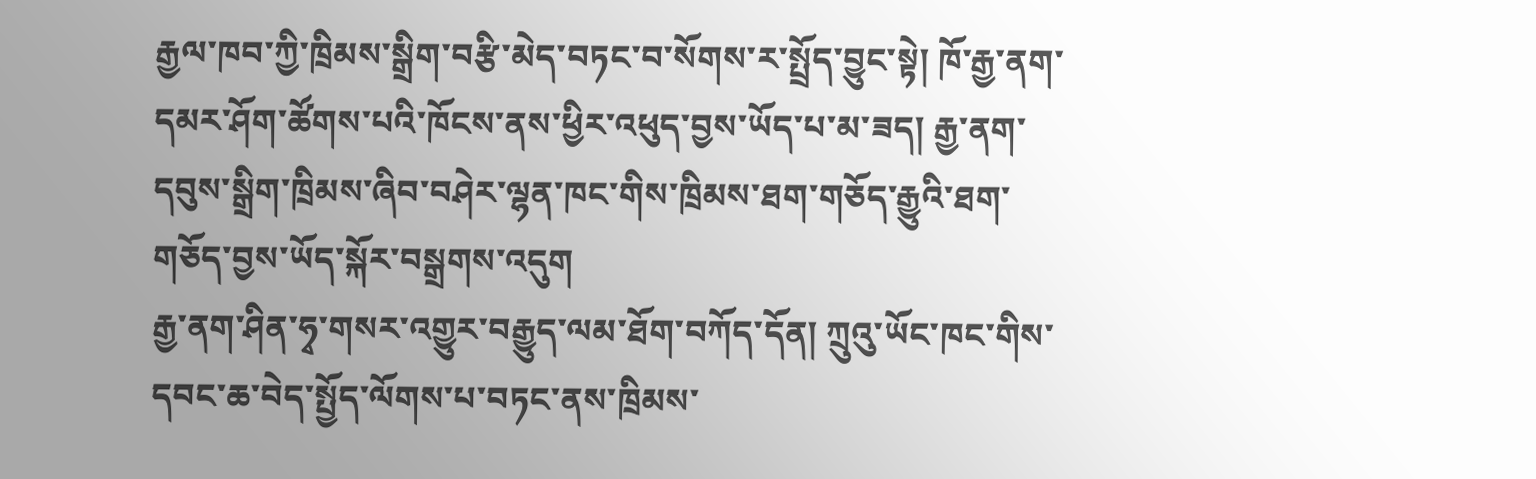རྒྱལ་ཁབ་ཀྱི་ཁྲིམས་སྒྲིག་བརྩི་མེད་བཏང་བ་སོགས་ར་སྤྲོད་བྱུང་སྟེ། ཁོ་རྒྱ་ནག་དམར་ཤོག་ཚོགས་པའི་ཁོངས་ནས་ཕྱིར་འཕུད་བྱས་ཡོད་པ་མ་ཟད། རྒྱ་ནག་དབུས་སྒྲིག་ཁྲིམས་ཞིབ་བཤེར་ལྷན་ཁང་གིས་ཁྲིམས་ཐག་གཅོད་རྒྱུའི་ཐག་གཅོད་བྱས་ཡོད་སྐོར་བསྒྲགས་འདུག
རྒྱ་ནག་ཤིན་ཧྭ་གསར་འགྱུར་བརྒྱུད་ལམ་ཐོག་བཀོད་དོན། ཀྲུའུ་ཡོང་ཁང་གིས་དབང་ཆ་བེད་སྤྱོད་ལོགས་པ་བཏང་ནས་ཁྲིམས་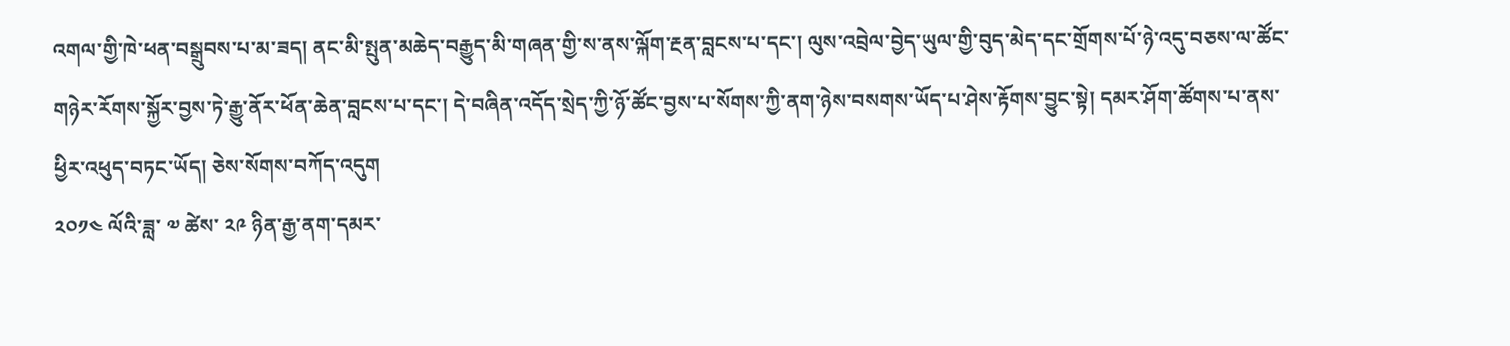འགལ་གྱི་ཁེ་ཕན་བསྒྲུབས་པ་མ་ཟད། ནང་མི་སྤུན་མཆེད་བརྒྱུད་མི་གཞན་གྱི་ས་ནས་ལྐོག་རྔན་བླངས་པ་དང་། ལུས་འབྲེལ་བྱེད་ཡུལ་གྱི་བུད་མེད་དང་གྲོགས་པོ་ཉེ་འདུ་བཅས་ལ་ཚོང་གཉེར་རོགས་སྐྱོར་བྱས་ཏེ་རྒྱུ་ནོར་ཕོན་ཆེན་བླངས་པ་དང་། དེ་བཞིན་འདོད་སྲེད་ཀྱི་ཉོ་ཚོང་བྱས་པ་སོགས་ཀྱི་ནག་ཉེས་བསགས་ཡོད་པ་ཤེས་རྟོགས་བྱུང་སྟེ། དམར་ཤོག་ཚོགས་པ་ནས་ཕྱིར་འཕུད་བཏང་ཡོད། ཅེས་སོགས་བཀོད་འདུག
༢༠༡༤ ལོའི་ཟླ་ ༧ ཚེས་ ༢༩ ཉིན་རྒྱ་ནག་དམར་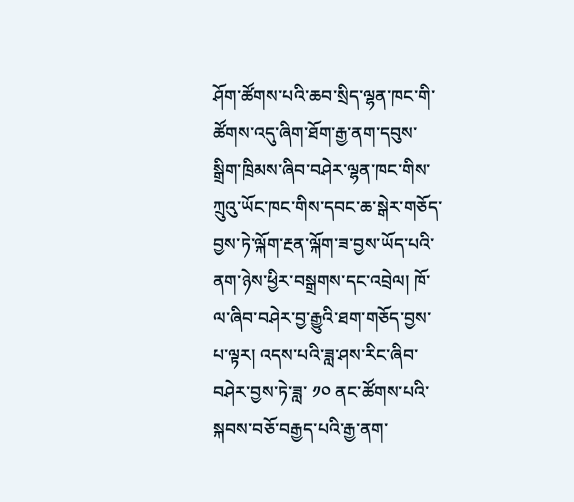ཤོག་ཚོགས་པའི་ཆབ་སྲིད་ལྷན་ཁང་གི་ཚོགས་འདུ་ཞིག་ཐོག་རྒྱ་ནག་དབུས་སྒྲིག་ཁྲིམས་ཞིབ་བཤེར་ལྷན་ཁང་གིས་ཀྲུའུ་ཡོང་ཁང་གིས་དབང་ཆ་སྒེར་གཅོད་བྱས་ཏེ་ལྐོག་རྔན་ལྐོག་ཟ་བྱས་ཡོད་པའི་ནག་ཉེས་ཕྱིར་བསྒྲགས་དང་འབྲེལ། ཁོ་ལ་ཞིབ་བཤེར་བྱ་རྒྱུའི་ཐག་གཅོད་བྱས་པ་ལྟར། འདས་པའི་ཟླ་ཤས་རིང་ཞིབ་བཤེར་བྱས་ཏེ་ཟླ་ ༡༠ ནང་ཚོགས་པའི་སྐབས་བཅོ་བརྒྱད་པའི་རྒྱ་ནག་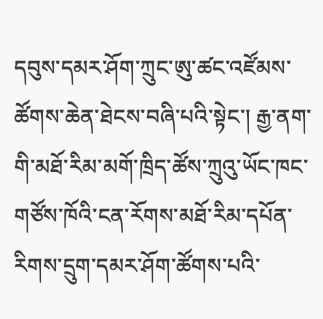དབུས་དམར་ཤོག་ཀྲུང་ཨུ་ཚང་འཛོམས་ཚོགས་ཆེན་ཐེངས་བཞི་པའི་སྟེང་། རྒྱ་ནག་གི་མཐོ་རིམ་མགོ་ཁྲིད་ཚོས་ཀྲུའུ་ཡོང་ཁང་གཙོས་ཁོའི་ངན་རོགས་མཐོ་རིམ་དཔོན་རིགས་དྲུག་དམར་ཤོག་ཚོགས་པའི་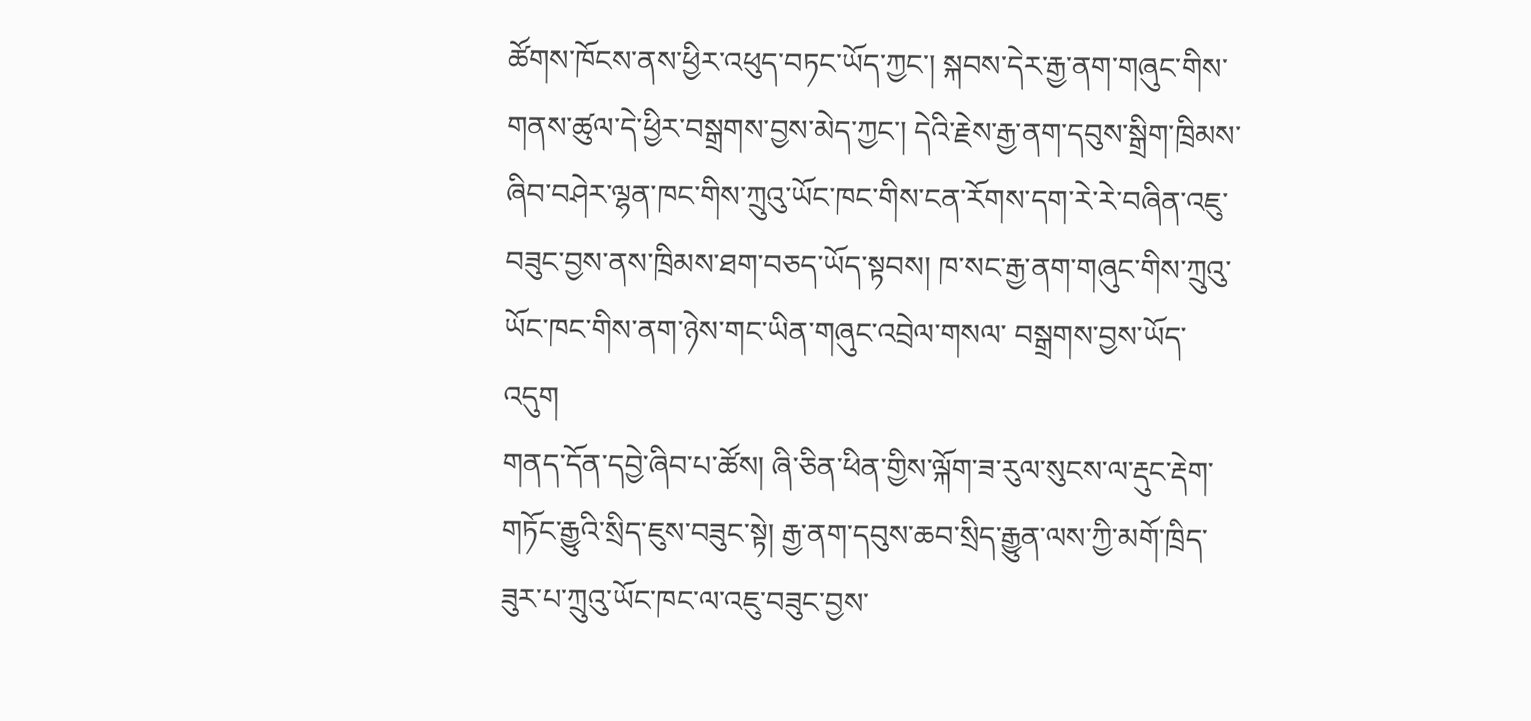ཚོགས་ཁོངས་ནས་ཕྱིར་འཕུད་བཏང་ཡོད་ཀྱང་། སྐབས་དེར་རྒྱ་ནག་གཞུང་གིས་གནས་ཚུལ་དེ་ཕྱིར་བསྒྲགས་བྱས་མེད་ཀྱང་། དེའི་རྗེས་རྒྱ་ནག་དབུས་སྒྲིག་ཁྲིམས་ཞིབ་བཤེར་ལྷན་ཁང་གིས་ཀྲུའུ་ཡོང་ཁང་གིས་ངན་རོགས་དག་རེ་རེ་བཞིན་འཇུ་བཟུང་བྱས་ནས་ཁྲིམས་ཐག་བཅད་ཡོད་སྟབས། ཁ་སང་རྒྱ་ནག་གཞུང་གིས་ཀྲུའུ་ཡོང་ཁང་གིས་ནག་ཉེས་གང་ཡིན་གཞུང་འབྲེལ་གསལ་ བསྒྲགས་བྱས་ཡོད་འདུག
གནད་དོན་དབྱེ་ཞིབ་པ་ཚོས། ཞི་ཅིན་ཕིན་གྱིས་ལྐོག་ཟ་རུལ་སུངས་ལ་རྡུང་རྡེག་གཏོང་རྒྱུའི་སྲིད་ཇུས་བཟུང་སྟེ། རྒྱ་ནག་དབུས་ཆབ་སྲིད་རྒྱུན་ལས་ཀྱི་མགོ་ཁྲིད་ཟུར་པ་ཀྲུའུ་ཡོང་ཁང་ལ་འཇུ་བཟུང་བྱས་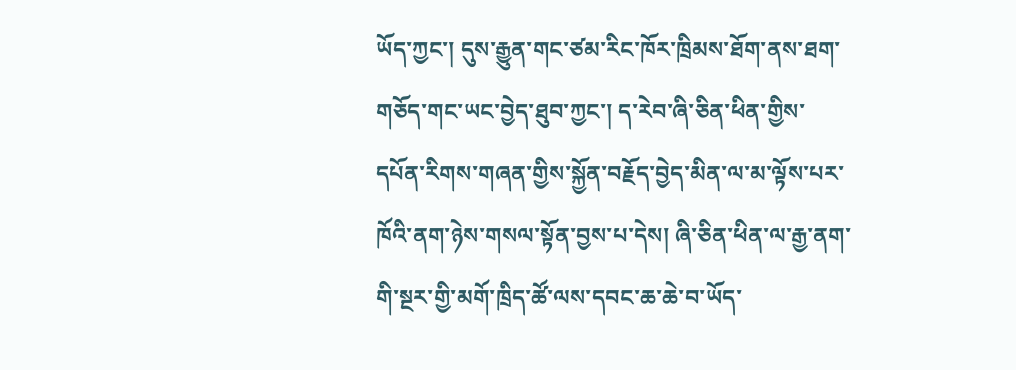ཡོད་ཀྱང་། དུས་རྒྱུན་གང་ཙམ་རིང་ཁོར་ཁྲིམས་ཐོག་ནས་ཐག་གཅོད་གང་ཡང་བྱེད་ཐུབ་ཀྱང་། ད་རེབ་ཞི་ཅིན་ཕིན་གྱིས་དཔོན་རིགས་གཞན་གྱིས་སྐྱོན་བརྗོད་བྱེད་མིན་ལ་མ་ལྟོས་པར་ཁོའི་ནག་ཉེས་གསལ་སྟོན་བྱས་པ་དེས། ཞི་ཅིན་ཕིན་ལ་རྒྱ་ནག་གི་སྔར་གྱི་མགོ་ཁྲིད་ཚོ་ལས་དབང་ཆ་ཆེ་བ་ཡོད་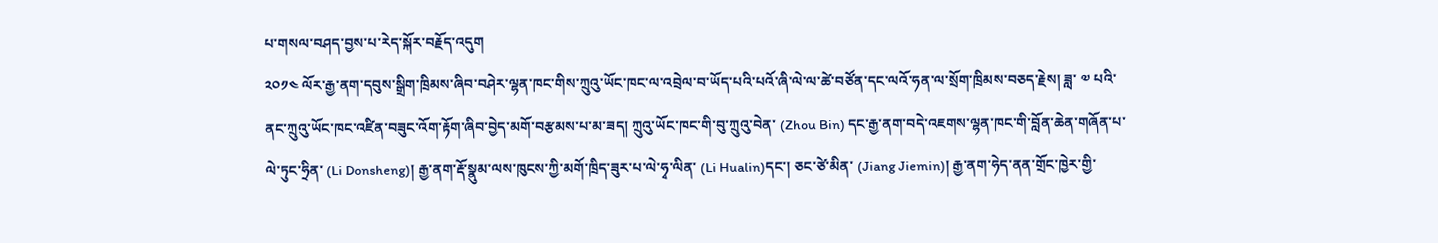པ་གསལ་བཤད་བྱས་པ་རེད་སྐོར་བརྗོད་འདུག
༢༠༡༤ ལོར་རྒྱ་ནག་དབུས་སྒྲིག་ཁྲིམས་ཞིབ་བཤེར་ལྷན་ཁང་གིས་ཀྲུའུ་ཡོང་ཁང་ལ་འབྲེལ་བ་ཡོད་པའི་པའོ་ཞི་ལེ་ལ་ཚེ་བཙོན་དང་ལའོ་ཧན་ལ་སྲོག་ཁྲིམས་བཅད་རྗེས། ཟླ་ ༧ པའི་ནང་ཀྲུའུ་ཡོང་ཁང་འཛིན་བཟུང་འོག་རྟོག་ཞིབ་བྱེད་མགོ་བརྩམས་པ་མ་ཟད། ཀྲུའུ་ཡོང་ཁང་གི་བུ་ཀྲུའུ་བེན་ (Zhou Bin) དང་རྒྱ་ནག་བདེ་འཇགས་ལྷན་ཁང་གི་བློན་ཆེན་གཞོན་པ་ལེ་ཏུང་ཧྲིན་ (Li Donsheng)། རྒྱ་ནག་རྡོ་སྣུམ་ལས་ཁུངས་ཀྱི་མགོ་ཁྲིད་ཟུར་པ་ལེ་ཧྭ་ལིན་ (Li Hualin)དང་། ཅང་ཙེ་མིན་ (Jiang Jiemin)། རྒྱ་ནག་ཧེད་ནན་གྲོང་ཁྱེར་གྱི་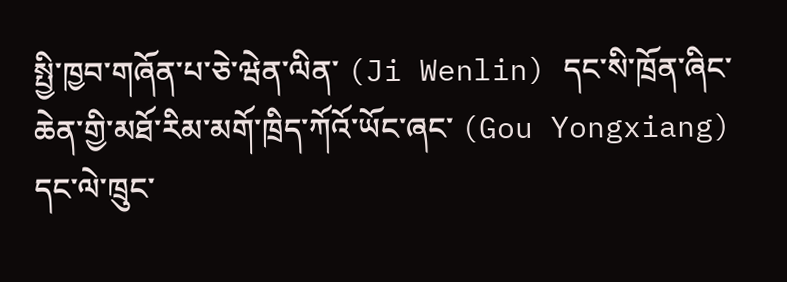སྤྱི་ཁྱབ་གཞོན་པ་ཅེ་ཝེན་ལིན་ (Ji Wenlin) དང་སི་ཁྲོན་ཞིང་ཆེན་གྱི་མཐོ་རིམ་མགོ་ཁྲིད་ཀོའོ་ཡོང་ཞང་ (Gou Yongxiang) དང་ལེ་ཁྲུང་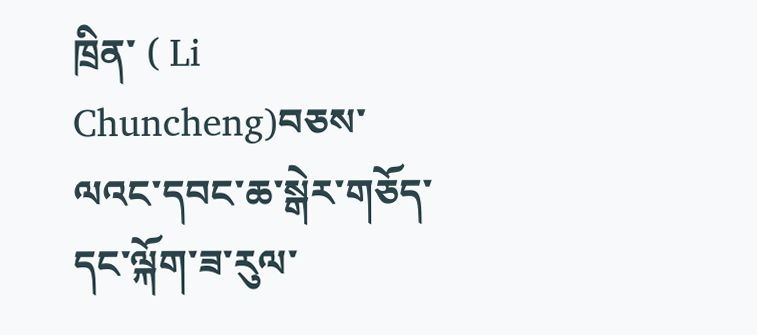ཁྲིན་ ( Li Chuncheng)བཅས་ལའང་དབང་ཆ་སྒེར་གཅོད་དང་ལྐོག་ཟ་རུལ་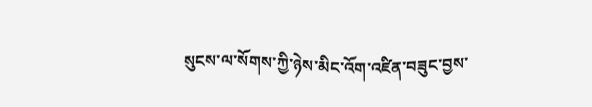སུངས་ལ་སོགས་ཀྱི་ཉེས་མིང་འོག་འཛིན་བཟུང་བྱས་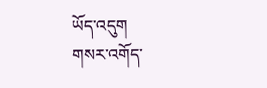ཡོད་འདུག
གསར་འགོད་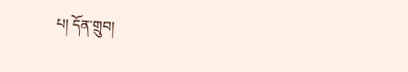པ། དོན་གྲུབ།